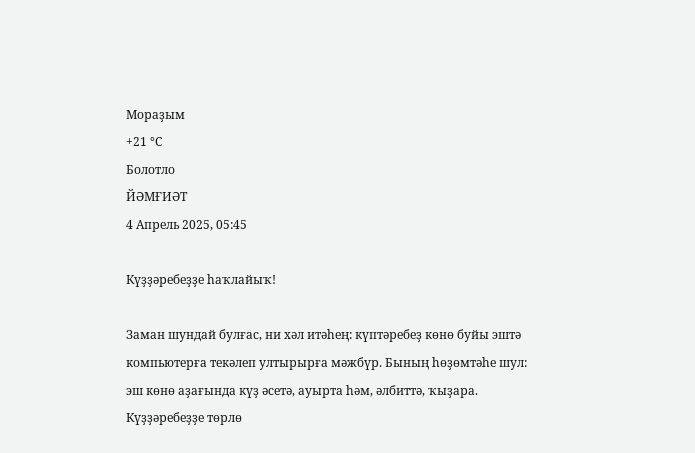Мораҙым
+21 °С
Болотло
ЙӘМҒИӘТ
4 Апрель 2025, 05:45

Күҙҙәребеҙҙе һаҡлайыҡ!

Заман шундай булғас, ни хәл итәһең: күптәребеҙ көнө буйы эштә компьютерға текәлеп ултырырға мәжбүр. Бының һөҙөмтәһе шул: эш көнө аҙағында күҙ әсетә, ауырта һәм, әлбиттә, ҡыҙара. Күҙҙәребеҙҙе төрлө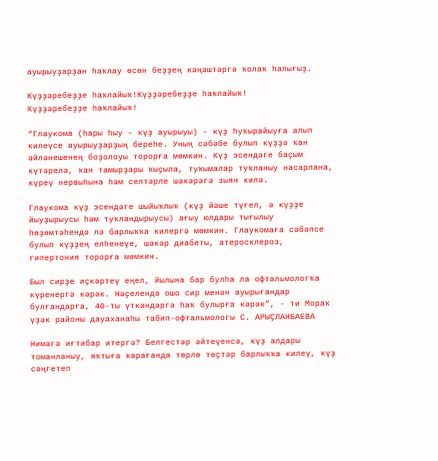ауырыуҙарҙан һаҡлау өсөн беҙҙең кәңәштәргә ҡолаҡ һалығыҙ.

Күҙҙәребеҙҙе һаҡлайыҡ!Күҙҙәребеҙҙе һаҡлайыҡ!
Күҙҙәребеҙҙе һаҡлайыҡ!

“Глаукома (һары һыу – күҙ ауырыуы) – күҙ һуҡырайыуға алып килеүсе ауырыуҙарҙың береһе. Уның сәбәбе булып күҙҙә ҡан әйләнешенең боҙолоуы торорға мөмкин. Күҙ эсендәге баҫым күтәрелә, ҡан тамырҙары ҡыҫыла, туҡымалар туҡланыу насарлана, күреү нервыһына һәм селтәрле шәкәрәгә зыян килә.

Глаукома күҙ эсендәге шыйыҡлыҡ (күҙ йәше түгел, ә күҙҙе йыуҙырыусы һәм туҡландырыусы) ағыу юлдары тығылыу һөҙөмтәһендә лә барлыҡҡа килергә мөмкин. Глаукомаға сәбәпсе булып күҙҙең елһенеүе, шәкәр диабеты, атеросклероз, гипертония торорға мөмкин.

Был сирҙе иҫкәртеү еңел, йылына бар булһа ла офтальмологҡа күренергә кәрәк. Нәҫелендә ошо сир менән ауырығандар булғандарға, 40-ты үткәндәргә һаҡ булырға кәрәк”, - ти Мораҡ үҙәк районы дауаханаһы табип-офтальмологы С. АРЫҪЛАНБАЕВА

Нимәгә иғтибар итергә? Белгестәр әйтеүенсә, күҙ алдары томанланыу, яҡтыға ҡарағанда төрлө төҫтәр барлыҡҡа килеү, күҙ сәңгетеп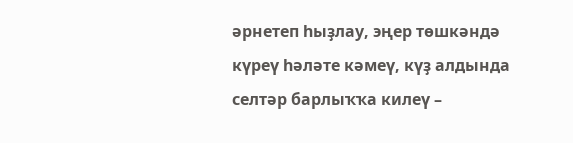әрнетеп һыҙлау, эңер төшкәндә күреү һәләте кәмеү, күҙ алдында селтәр барлыҡҡа килеү –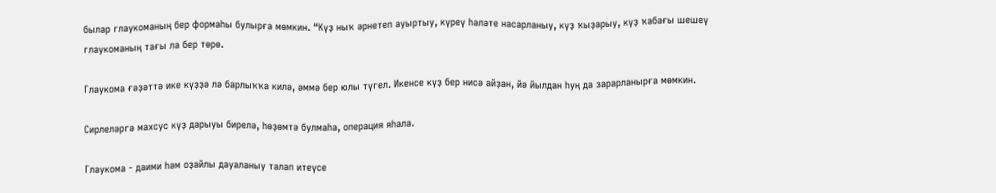былар глаукоманың бер формаһы булырға мөмкин. “Күҙ ныҡ әрнетеп ауыртыу, күреү һәләте насарланыу, күҙ ҡыҙарыу, күҙ ҡабағы шешеү глаукоманың тағы ла бер төрө.

Глаукома ғәҙәттә ике күҙҙә лә барлыҡҡа килә, әммә бер юлы түгел. Икенсе күҙ бер нисә айҙан, йә йылдан һуң да зарарланырға мөмкин.

Сирлеләргә махсус күҙ дарыуы бирелә, һөҙөмтә булмаһа, операция яһала.

Глаукома - даими һәм оҙайлы дауаланыу талап итеүсе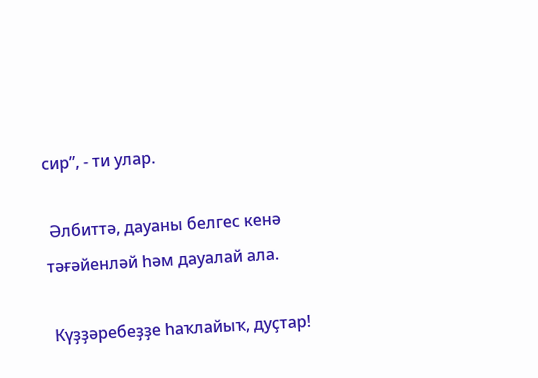сир”, - ти улар.

 Әлбиттә, дауаны белгес кенә тәғәйенләй һәм дауалай ала.

 Күҙҙәребеҙҙе һаҡлайыҡ, дуҫтар!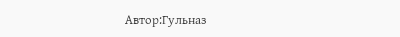Автор:Гульназ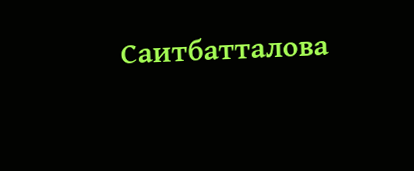Саитбатталова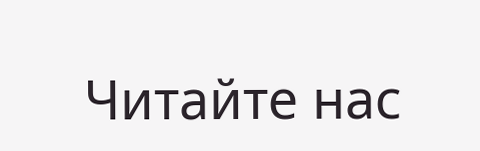Читайте нас